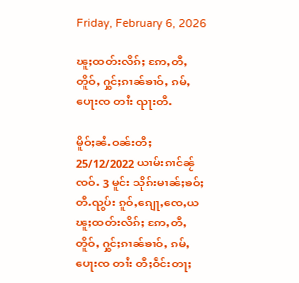Friday, February 6, 2026

ၽူႈထတ်းလိၵ်ႈ ဢႄႇတီႇတိူဝ်ႇ ႁွင်ႈၵၢၼ်ၶၢဝ်ႇ ၵမ်ႇပေႃးၸ တၢႆး ၺႃးတီႉ

မိူဝ်ႈၼႆႉဝၼ်းတီႈ 25/12/2022 ယၢမ်းၵၢင်ၼႂ်ၸဝ်ႉ 3 မူင်း သိုၵ်းမၢၼ်ႈၶဝ်ႈတီႉၺွပ်း ၵူဝ်ႇၵျေႃႇၸေႇယ ၽူႈထတ်းလိၵ်ႈ ဢႄႇတီႇတိူဝ်ႇ ႁွင်ႈၵၢၼ်ၶၢဝ်ႇ ၵမ်ႇပေႃးၸ တၢႆး တီႈဝဵင်းတႃႈ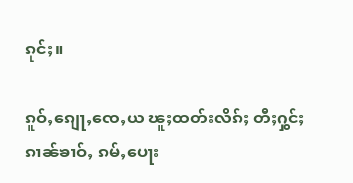ၵုင်ႈ။

ၵူဝ်ႇၵျေႃႇၸေႇယ ၽူႈထတ်းလိၵ်ႈ တီႈႁွင်ႈၵၢၼ်ၶၢဝ်ႇ ၵမ်ႇပေႃး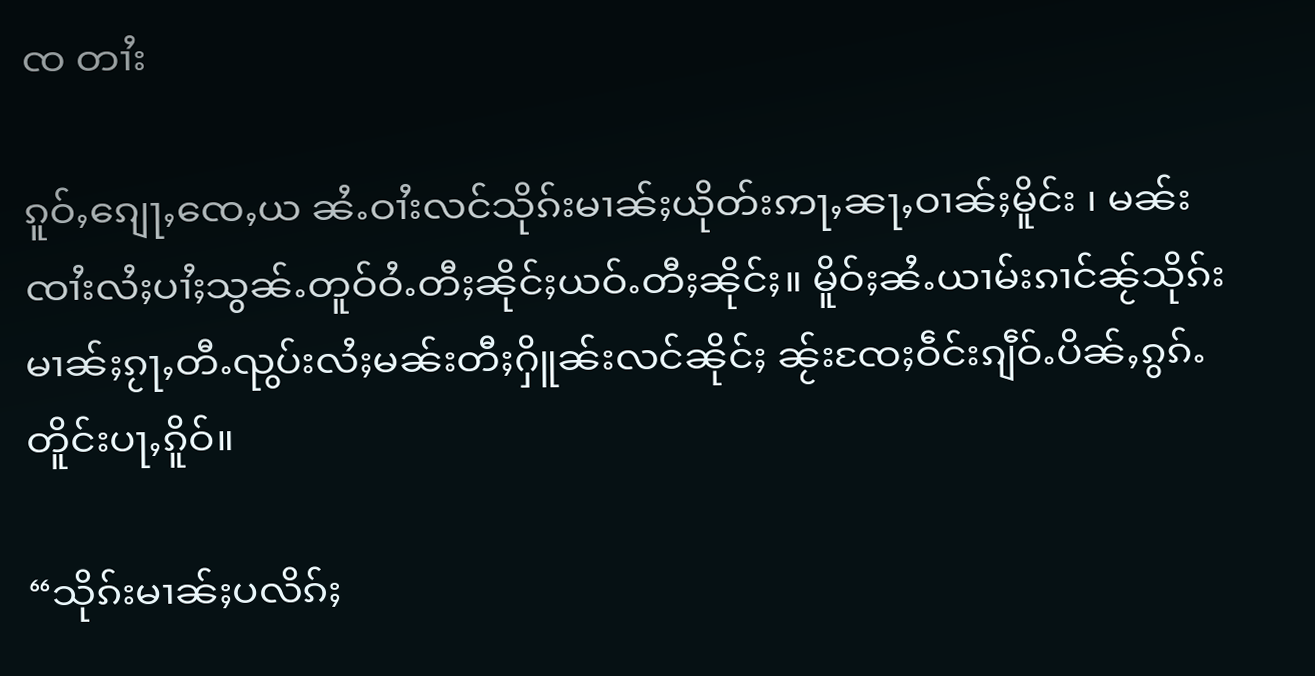ၸ တၢႆး

ၵူဝ်ႇၵျေႃႇၸေႇယ ၼႆႉဝၢႆးလင်သိုၵ်းမၢၼ်ႈယိုတ်းဢႃႇၼႃႇဝၢၼ်ႈမိူင်း ၊ မၼ်းၸၢႆးလႆႈပၢႆႈသွၼ်ႉတူဝ်ဝႆႉတီႈၼိုင်ႈယဝ်ႉတီႈၼိုင်ႈ။ မိူဝ်ႈၼႆႉယၢမ်းၵၢင်ၼႂ်သိုၵ်းမၢၼ်ႈၵႂႃႇတီႉၺွပ်းလႆႈမၼ်းတီႈႁိူၼ်းလင်ၼိုင်ႈ ၼႂ်းၸႄႈဝဵင်းၵျဵဝ်ႉပိၼ်ႇၵွၵ်ႉ တိူင်းပႃႇၵိူဝ်။

“သိုၵ်းမၢၼ်ႈပလိၵ်ႈ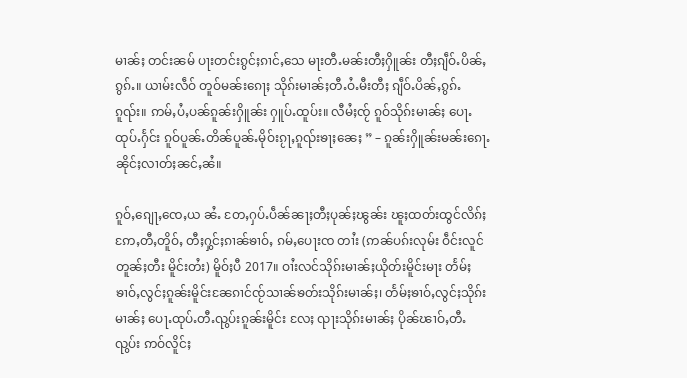မၢၼ်ႈ တင်းၼမ် ပႃးတင်းၵွင်ႈၵၢင်ႇသေ မႃးတီႉမၼ်းတီႈႁိူၼ်း တီႈၵျဵဝ်ႉပိၼ်ႇၵွၵ်ႉ။ ယၢမ်းလဵဝ် တူဝ်မၼ်းၵေႃႈ သိုၵ်းမၢၼ်ႈတီႉဝႆႉမီးတီႈ ၵျဵဝ်ႉပိၼ်ႇၵွၵ်ႉၵူၺ်း။ ဢမ်ႇပႆႇပၼ်ၵူၼ်းႁိူၼ်း ႁူပ်ႉထူပ်း။ လီမႆႈၸႂ် ၵူဝ်သိုၵ်းမၢၼ်ႈ ပေႃႉထုပ်ႉႁႅင်း ၵူဝ်ပူၼ်ႉတိၼ်ပူၼ်ႉမိုဝ်းၵႂႃႇၵူၺ်းၶႃႈၼေႈ ” – ၵူၼ်းႁိူၼ်းမၼ်းၵေႃႉၼိုင်ႈလၢတ်ႈၼင်ႇၼႆ။

ၵူဝ်ႇၵျေႃႇၸေႇယ ၼႆႉ တႄႇႁပ်ႉပဵၼ်ၼႃႈတီႈပုၼ်ႈၽွၼ်း ၽူႈထတ်းထွင်လိၵ်ႈ ဢႄႇတီႇတိူဝ်ႇ တီႈႁွင်ႈၵၢၼ်ၶၢဝ်ႇ ၵမ်ႇပေႃးၸ တၢႆး (ဢၼ်ပၵ်းလုမ်း ဝဵင်းလူင်တူၼ်ႈတီး မိူင်းတႆး) မိူဝ်ႈပီ 2017။ ဝၢႆးလင်သိုၵ်းမၢၼ်ႈယိုတ်းမိူင်းမႃး တႅမ်ႈၶၢဝ်ႇလွင်ႈၵူၼ်းမိူင်းၼႄၵၢင်ၸႂ်သၢၼ်ၶတ်းသိုၵ်းမၢၼ်ႈ၊ တႅမ်ႈၶၢဝ်ႇလွင်ႈသိုၵ်းမၢၼ်ႈ ပေႃႉထုပ်ႉတီႉၺွပ်းၵူၼ်းမိူင်း လႄႈ ၺႃးသိုၵ်းမၢၼ်ႈ ပိုၼ်ၽၢဝ်ႇတီႉၺွပ်း ဢဝ်လိူင်ႈ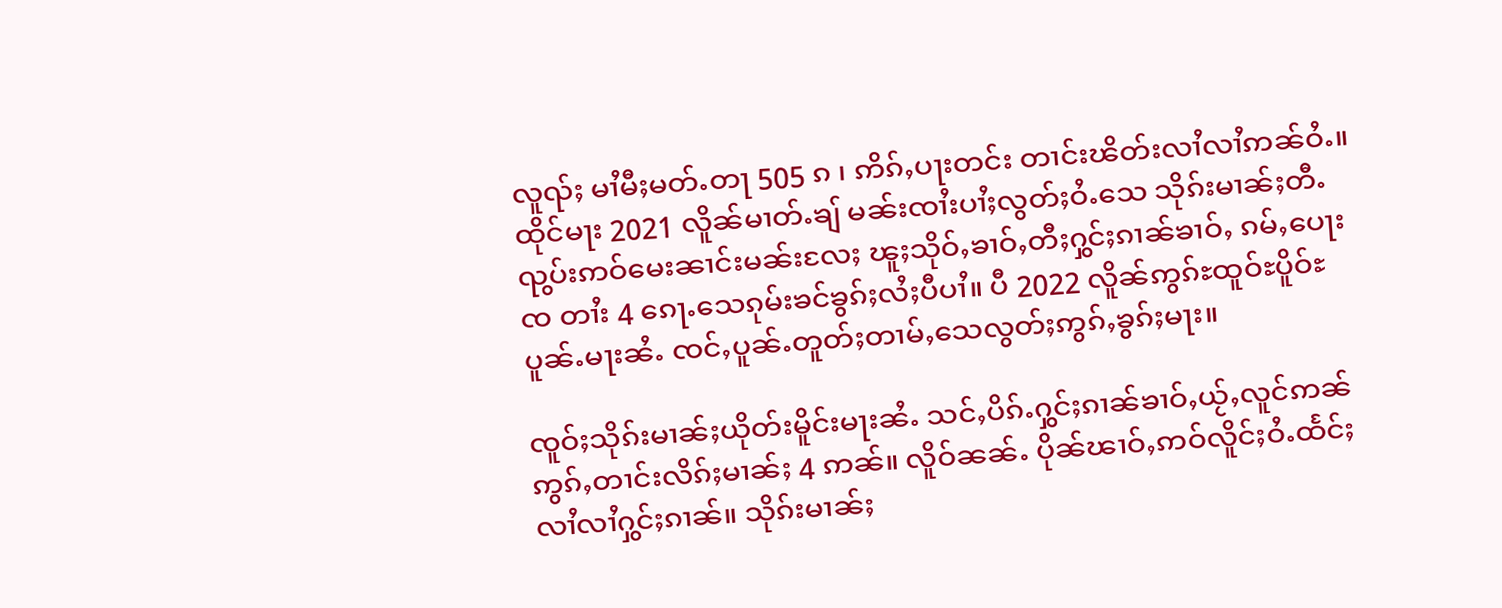လူၺ်ႈ မၢႆမီႈမတ်ႉတႃ 505 ၵ ၊ ဢိၵ်ႇပႃးတင်း တၢင်းၽိတ်းလၢႆလၢႆဢၼ်ဝႆႉ။ ထိုင်မႃး 2021 လိူၼ်မၢတ်ႉၶျ် မၼ်းၸၢႆးပၢႆႈလွတ်ႈဝႆႉသေ သိုၵ်းမၢၼ်ႈတီႉၺွပ်းဢဝ်မေးၼၢင်းမၼ်းလႄႈ ၽူႈသိုဝ်ႇၶၢဝ်ႇတီႈႁွင်ႈၵၢၼ်ၶၢဝ်ႇ ၵမ်ႇပေႃးၸ တၢႆး 4 ၵေႃႉသေၵုမ်းၶင်ၶွၵ်ႈလႆႈပီပၢႆ။ ပီ 2022 လိူၼ်ဢွၵ်ႊထူဝ်ႊပိူဝ်ႊပူၼ်ႉမႃးၼႆႉ ၸင်ႇပူၼ်ႉတူတ်ႈတၢမ်ႇသေလွတ်ႈဢွၵ်ႇၶွၵ်ႈမႃး။

ၸူဝ်ႈသိုၵ်းမၢၼ်ႈယိုတ်းမိူင်းမႃးၼႆႉ သင်ႇပိၵ်ႉႁွင်ႈၵၢၼ်ၶၢဝ်ႇယႂ်ႇလူင်ဢၼ်ဢွၵ်ႇတၢင်းလိၵ်ႈမၢၼ်ႈ 4 ဢၼ်။ လိူဝ်ၼၼ်ႉ ပိုၼ်ၽၢဝ်ႇဢဝ်လိူင်ႈဝႆႉထႅင်ႈလၢႆလၢႆႁွင်ႈၵၢၼ်။ သိုၵ်းမၢၼ်ႈ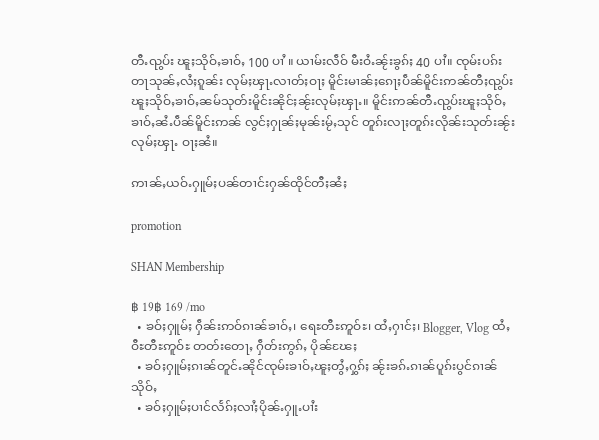တီႉၺွပ်း ၽူႈသိုဝ်ႇၶၢဝ်ႇ 100 ပၢႆ ။ ယၢမ်းလဵဝ် မီးဝႆႉၼႂ်းၶွၵ်ႈ 40 ပၢႆ။ ၸုမ်းပၵ်းတႃသုၼ်ႇလႆႈၵူၼ်း လုမ်ႈၾႃႉလၢတ်ႈဝႃႈ မိူင်းမၢၼ်ႈၵေႃႈပဵၼ်မိူင်းဢၼ်တီႈၺွပ်းၽူႈသိုဝ်ႇၶၢဝ်ႇၼမ်သုတ်းမိူင်းၼိုင်ႈၼႂ်းလုမ်ႈၾႃႉ။ မိူင်းဢၼ်တီႉၺွပ်းၽူႈသိုဝ်ႇၶၢဝ်ႇၼႆႉပဵၼ်မိူင်းဢၼ် လွင်ႈႁုၼ်ႈမုၼ်းမႂ်ႇသုင် တူၵ်းလႃႈတူၵ်းလိုၼ်းသုတ်းၼႂ်းလုမ်ႈၾႃႉ ဝႃႈၼႆ။

ဢၢၼ်ႇယဝ်ႉႁူမ်ႈပၼ်တၢင်းႁၼ်ထိုင်တီႈၼႆႈ

promotion

SHAN Membership

฿ 19฿ 169 /mo
  • ၶဝ်ႈႁူမ်ႈ ႁဵၼ်းဢဝ်ၵၢၼ်ၶၢဝ်ႇ၊ ရေႊတီႊဢူဝ်ႊ၊ ထႆႇႁၢင်ႈ၊ Blogger, Vlog ထႆႇဝီႊတီႊဢူဝ်ႊ တတ်းတေႃႇ ႁဵတ်းဢွၵ်ႇ ပိုၼ်ၽႄႈ
  • ၶဝ်ႈႁူမ်ႈၵၢၼ်တူင်ႉၼိုင်ၸုမ်းၶၢဝ်ႇၽူႈတွႆႇႁွၵ်ႈ ၼႂ်းၶၵ်ႉၵၢၼ်ပူၵ်းပွင်ၵၢၼ်သိုဝ်ႇ
  • ၶဝ်ႈႁူမ်ႈပၢင်လႅၵ်ႈလၢႆႈပိုၼ်ႉႁူႉပၢႆး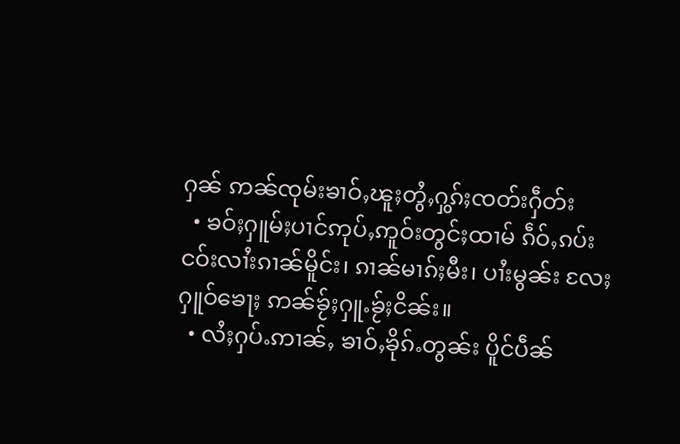ႁၼ် ဢၼ်ၸုမ်းၶၢဝ်ႇၽူႈတွႆႇႁွၵ်ႈၸတ်းႁဵတ်း
  • ၶဝ်ႈႁူမ်ႈပၢင်ဢုပ်ႇဢူဝ်းတွင်ႈထၢမ် ၵဵဝ်ႇၵပ်းငဝ်းလၢႆးၵၢၼ်မိူင်း၊ ၵၢၼ်မၢၵ်ႈမီး၊ ပၢႆးမွၼ်း လႄႈ ႁူဝ်ၶေႃႈ ဢၼ်ၶႂ်ႈႁူႉၶႂ်ႈငိၼ်း။
  • လႆႈႁပ်ႉဢၢၼ်ႇ ၶၢဝ်ႇၶိုၵ်ႉတွၼ်း ပိူင်ပဵၼ်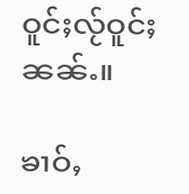ဝူင်ႈလႂ်ဝူင်ႈ ၼၼ်ႉ။

ၶၢဝ်ႇ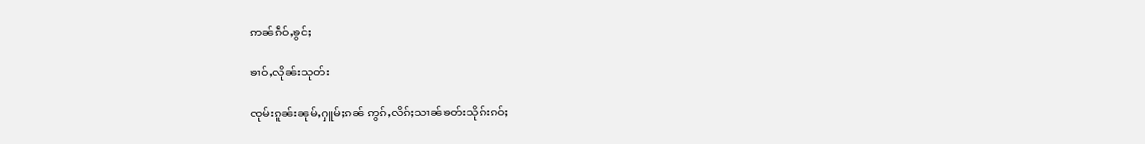ဢၼ်ၵဵဝ်ႇၶွင်ႈ

ၶၢဝ်ႇလိုၼ်းသုတ်း

ၸုမ်းၵူၼ်းၼုမ်ႇႁူမ်ႈၵၼ် ဢွၵ်ႇလိၵ်ႈသၢၼ်ၶတ်းသိုၵ်းၵဝ်ႈ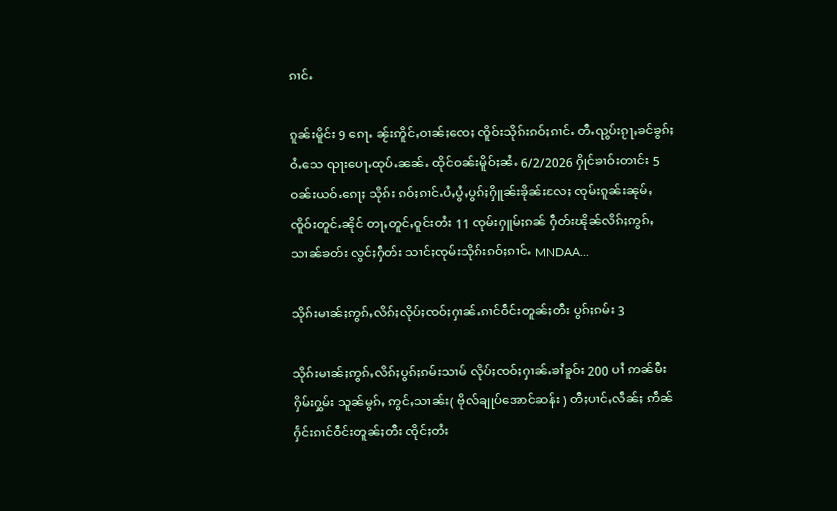ၵၢင်ႉ

ၵူၼ်းမိူင်း 9 ၵေႃႉ ၼႂ်းဢိူင်ႇဝၢၼ်ႈၸေႈ ၸိူဝ်းသိုၵ်းၵဝ်ႈၵၢင်ႉ တီႉၺွပ်းၵႂႃႇၶင်ၶွၵ်ႈဝႆႉသေ ၺႃးပေႃႉထုပ်ႉၼၼ်ႉ ထိုင်ဝၼ်းမိူဝ်ႈၼႆႉ 6/2/2026 ႁိုင်ၶၢဝ်းတၢင်း 5 ဝၼ်းယဝ်ႉၵေႃႈ သိုၵ်း ၵဝ်ႈၵၢင်ႉပႆႇပွႆႇပွၵ်ႈႁိူၼ်းၶိုၼ်းလႄႈ ၸုမ်းၵူၼ်းၼုမ်ႇ ၸိူဝ်းတူင်ႉၼိုင် တႃႇတူင်ႇဝူင်းတႆး 11 ၸုမ်းႁူမ်ႈၵၼ် ႁဵတ်းၽိုၼ်လိၵ်ႈဢွၵ်ႇ သၢၼ်ၶတ်း လွင်ႈႁဵတ်း သၢင်ႈၸုမ်းသိုၵ်းၵဝ်ႈၵၢင်ႉ MNDAA...

သိုၵ်းမၢၼ်ႈဢွၵ်ႇလိၵ်ႈလိုပ်ႈၸဝ်ႈႁၢၼ်ႉၵၢင်ဝဵင်းတူၼ်ႈတီး ပွၵ်ႈၵမ်း 3

သိုၵ်းမၢၼ်ႈဢွၵ်ႇလိၵ်ႈပွၵ်ႈၵမ်းသၢမ် လိုပ်ႈၸဝ်ႈႁၢၼ်ႉၶၢႆၶူဝ်း 200 ပၢႆ ဢၼ်မီး ႁိမ်းႁွမ်း သူၼ်မွၵ်ႇ ဢွင်ႇသၢၼ်း( ဗိုလ်ချုပ်အောင်ဆန်း ) တီႈပၢင်ႇလဵၼ်ႈ ဢဵၼ်ႁႅင်းၵၢင်ဝဵင်းတူၼ်ႈတီး ၸိုင်ႈတႆး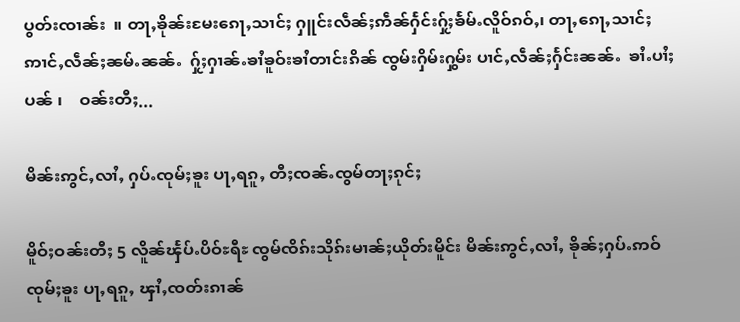ပွတ်းၸၢၼ်း  ။ တႃႇၶိုၼ်းမႄးၵေႃႇသၢင်ႈ ႁူင်းလဵၼ်ႈဢဵၼ်ႁႅင်းႁႂ်ႈၶႅမ်ႉလိူဝ်ၵဝ်ႇ၊ တႃႇၵေႃႇသၢင်ႈ ဢၢင်ႇလဵၼ်ႈၼမ်ႉၼၼ်ႉ  ႁႂ်ႈႁၢၼ်ႉၶၢႆၶူဝ်းၶၢႆတၢင်းၵိၼ် ၸွမ်းႁိမ်းႁွမ်း ပၢင်ႇလဵၼ်ႈႁႅင်းၼၼ်ႉ  ၶၢႆႉပၢႆႈ ပၼ် ၊    ဝၼ်းတီႈ...

မိၼ်းဢွင်ႇလၢႆႇ ႁပ်ႉၸုမ်ႈၶူး ပႃႇရၵူႇ တီႈၸၼ်ႉၸွမ်တႃႈၵုင်ႈ

မိူဝ်ႈဝၼ်းတီႈ 5 လိူၼ်ၾႅပ်ႉပိဝ်ႊရီႊ ၸွမ်ၸိၵ်းသိုၵ်းမၢၼ်ႈယိုတ်းမိူင်း မိၼ်းဢွင်ႇလၢႆႇ ၶိုၼ်ႈႁပ်ႉဢဝ် ၸုမ်ႈၶူး ပႃႇရၵူႇ ၾၢႆႇၸတ်းၵၢၼ်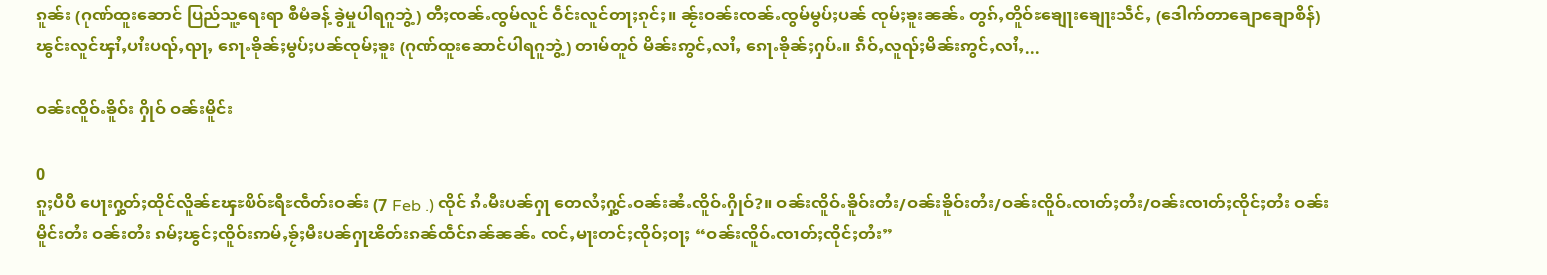ၵူၼ်း (ဂုဏ်ထူးဆောင် ပြည်သူ့ရေးရာ စီမံခန့် ခွဲမှုပါရဂူဘွဲ့) တီႈၸၼ်ႉၸွမ်လူင် ဝဵင်းလူင်တႃႈၵုင်ႈ။ ၼႂ်းဝၼ်းၸၼ်ႉၸွမ်မွပ်ႈပၼ် ၸုမ်ႈၶူးၼၼ်ႉ တွၵ်ႇတိူဝ်ႊၶျေႃးၶျေႃးသဵင်ႇ (ဒေါက်တာချောချောစိန်) ၽွင်းလူင်ၾၢႆႇပၢႆးပၺ်ႇၺႃႇ ၵေႃႉၶိုၼ်ႈမွပ်ႈပၼ်ၸုမ်ႈၶူး (ဂုဏ်ထူးဆောင်ပါရဂူဘွဲ့) တၢမ်တူဝ် မိၼ်းဢွင်ႇလၢႆႇ ၵေႃႉၶိုၼ်ႈႁပ်ႉ။ ၵဵဝ်ႇလူၺ်ႈမိၼ်းဢွင်ႇလၢႆႇ...

ဝၼ်းၸိူဝ်ႉၶိူဝ်း ႁိုဝ် ဝၼ်းမိူင်း

0
ၵူႈပီပီ ပေႃးႁွတ်ႈထိုင်လိူၼ်ၾႄႊၿိဝ်ႊရီႊၸဵတ်းဝၼ်း (7 Feb .) ၸိုင် ၵႆႉမီးပၼ်ႁႃ တေလႆႈႁွင်ႉဝၼ်းၼႆႉၸိူဝ်ႉႁိုဝ်?။ ဝၼ်းၸိူဝ်ႉၶိူဝ်းတႆး/ဝၼ်းၶိူဝ်းတႆး/ဝၼ်းၸိူဝ်ႉၸၢတ်ႈတႆး/ဝၼ်းၸၢတ်ႈၸိုင်ႈတႆး ဝၼ်းမိူင်းတႆး ဝၼ်းတႆး ၵမ်ႈၽွင်ႈၸိူဝ်းဢမ်ႇၶႂ်ႈမီးပၼ်ႁႃၽိတ်းၵၼ်ထဵင်ၵၼ်ၼၼ်ႉ ၸင်ႇမႃးတင်ႈၸိုဝ်ႈဝႃႈ “ဝၼ်းၸိူဝ်ႉၸၢတ်ႈၸိုင်ႈတႆး”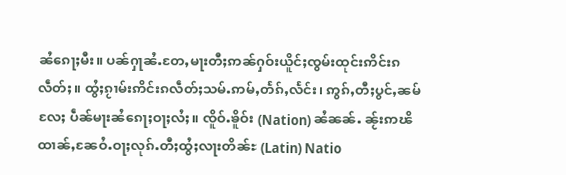ၼႆၵေႃႈမီး။ ပၼ်ႁႃၼႆႉတႄႇမႃးတီႈဢၼ်ႁဝ်းယိူင်ႈၸွမ်းထုင်းဢိင်းၵလဵတ်ႈ။ ထွႆႈၵႂၢမ်းဢိင်းၵလဵတ်ႈသမ်ႉဢမ်ႇတႅၵ်ႇလႅင်း၊ ဢွၵ်ႇတီႈပွင်ႇၼမ်လႄႈ ပဵၼ်မႃးၼႆၵေႃႈဝႃႈလႆႈ။ ၸိူဝ်ႉၶိူဝ်း (Nation) ၼႆၼၼ်ႉ ၼႂ်းဢၽိထၢၼ်ႇၼႄဝႆႉဝႃႈလုၵ်ႉတီႈထွႆႈလႃးတိၼ်ႊ (Latin) Natio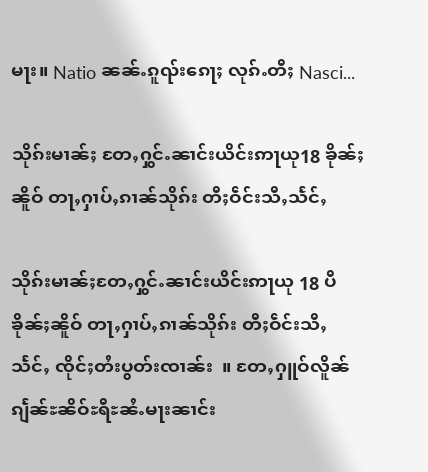မႃး။ Natio ၼၼ်ႉၵူၺ်းၵေႃႈ လုၵ်ႉတီႈ Nasci...

သိုၵ်းမၢၼ်ႈ တႄႇႁွင်ႉၼၢင်းယိင်းဢႃယု18 ၶိုၼ်ႈၼိူဝ် တႃႇႁၢပ်ႇၵၢၼ်သိုၵ်း တီႈဝဵင်းသီႇသႅင်ႇ

သိုၵ်းမၢၼ်ႈတႄႇႁွင်ႉၼၢင်းယိင်းဢႃယု 18 ပီ ၶိုၼ်ႈၼိူဝ် တႃႇႁၢပ်ႇၵၢၼ်သိုၵ်း တီႈဝဵင်းသီႇသႅင်ႇ ၸိုင်ႈတႆးပွတ်းၸၢၼ်း  ။ တႄႇႁူဝ်လိူၼ် ၵျႅၼ်ႊၼိဝ်ႊရီႊၼႆႉမႃးၼၢင်း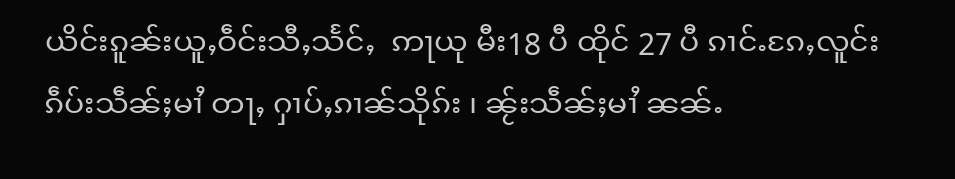ယိင်းၵူၼ်းယူႇဝဵင်းသီႇသႅင်ႇ  ဢႃယု မီး18 ပီ ထိုင် 27 ပီ ၵၢင်ႉၵႄႇလူင်းၵဵပ်းသဵၼ်ႈမၢႆ တႃႇ ႁၢပ်ႇၵၢၼ်သိုၵ်း ၊ ၼႂ်းသဵၼ်ႈမၢႆ ၼၼ်ႉ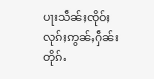ပႃးသဵၼ်ႈၸိုဝ်ႈ လုၵ်ႈဢွၼ်ႇႁဵၼ်းတိုၵ်ႉ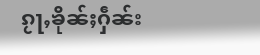ၵႂႃႇၶိုၼ်ႈႁဵၼ်း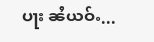ပႃး ၼႆယဝ်ႉ...